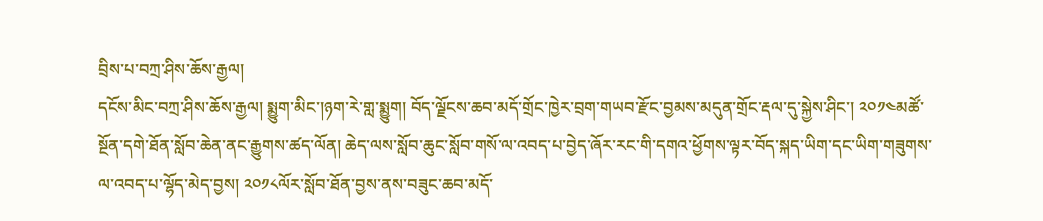བྲིས་པ་བཀྲ་ཤིས་ཆོས་རྒྱལ།
དངོས་མིང་བཀྲ་ཤིས་ཆོས་རྒྱལ། སྨྱུག་མིང་།ཉག་རེ་གླ་སྨྱུག། བོད་ལྗོངས་ཆབ་མདོ་གྲོང་ཁྱེར་བྲག་གཡབ་རྫོང་བྱམས་མདུན་གྲོང་རྡལ་དུ་སྐྱེས་ཤིང་། ༢༠༡༤མཚོ་སྔོན་དགེ་ཐོན་སློབ་ཆེན་ནང་རྒྱུགས་ཚད་ལོན། ཆེད་ལས་སློབ་ཆུང་སློབ་གསོ་ལ་འབད་པ་བྱེད་ཞོར་རང་གི་དགའ་ཕྱོགས་ལྟར་བོད་སྐད་ཡིག་དང་ཡིག་གཟུགས་ལ་འབད་པ་ལྷོད་མེད་བྱས། ༢༠༡༨ལོར་སློབ་ཐོན་བྱས་ནས་བཟུང་ཆབ་མདོ་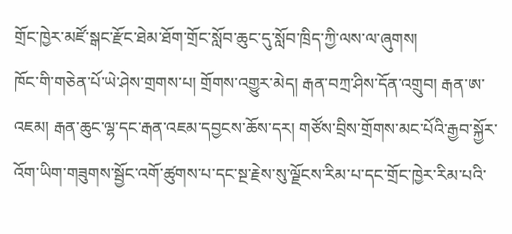གྲོང་ཁྱེར་མཛོ་སྒང་རྫོང་ཐེམ་ཐོག་གྲོང་སློབ་ཆུང་དུ་སློབ་ཁྲིད་ཀྱི་ལས་ལ་ཞུགས།
ཁོང་གི་གཅེན་པོ་ཡེ་ཤེས་གྲགས་པ། གྲོགས་འགྱུར་མེད། རྒན་བཀྲ་ཤིས་དོན་འགྲུབ། རྒན་ཨ་འཇམ། རྒན་ཆུང་ལྷ་དང་རྒན་འཇམ་དབྱངས་ཆོས་དར། གཙོས་བྲིས་གྲོགས་མང་པོའི་རྒྱབ་སྐྱོར་འོག་ཡིག་གཟུགས་སྦྱོང་འགོ་ཚུགས་པ་དང་སྔ་རྗེས་སུ་ལྗོངས་རིམ་པ་དང་གྲོང་ཁྱེར་རིམ་པའི་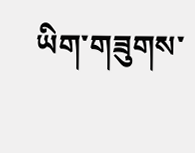ཡིག་གཟུགས་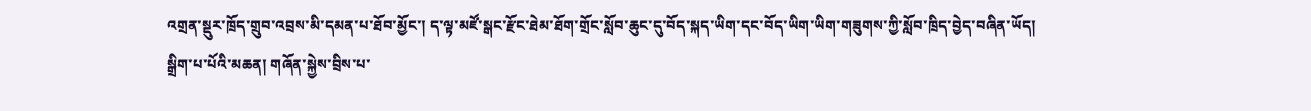འགྲན་སྡུར་ཁྲོད་གྲུབ་འབྲས་མི་དམན་པ་ཐོབ་མྱོང་། ད་ལྟ་མཛོ་སྒང་རྫོང་ཐེམ་ཐོག་གྲོང་སློབ་ཆུང་དུ་བོད་སྐད་ཡིག་དང་བོད་ཡིག་ཡིག་གཟུགས་ཀྱི་སློབ་ཁྲིད་བྱེད་བཞིན་ཡོད།
སྒྲིག་པ་པོའི་མཆན། གཞོན་སྐྱེས་བྲིས་པ་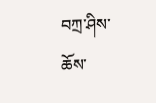བཀྲ་ཤིས་ཆོས་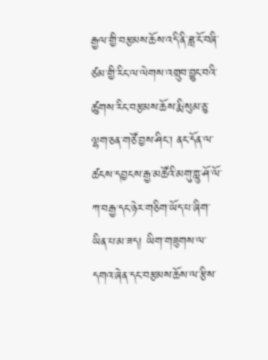རྒྱལ་གྱི་བརྩམས་ཆོས་འདི་ནི་ཟླ་ངོ་བཞི་ཙམ་གྱི་རིང་ལ་ལེགས་འགྲུབ་བྱུང་བའི་ཚུགས་རིང་བརྩམས་ཆོས་རྨི་སུམ་ཅུ་ལྷག་ཅན་གཙོ་བྱས་ཤིང་། ནང་དོན་ལ་ཚངས་དབྱངས་རྒྱ་མཚོའི་མགུ་གླུ་ཤོ་ལོ་ཀ་བརྒྱ་དང་ཉེར་གཅིག་ཡོད་པ་ཞིག་ཡིན་པ་མ་ཟད། ཡིག་གཟུགས་ལ་དགའ་ཞེན་དང་བརྩམས་ཆོས་ལ་རྩིས་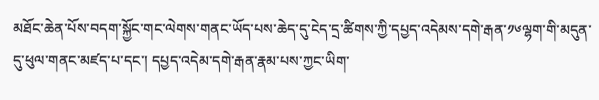མཐོང་ཆེན་པོས་བདག་སྐྱོང་གང་ལེགས་གནང་ཡོད་པས་ཆེད་དུ་ངེད་དྲ་ཚིགས་ཀྱི་དཔྱད་འདེམས་དགེ་རྒན་༡༦ལྷག་གི་མདུན་དུ་ཕུལ་གནང་མཛད་པ་དང་། དཔྱད་འདེམ་དགེ་རྒན་རྣམ་པས་ཀྱང་ཡིག་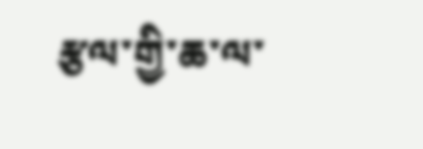རྩལ་གྱི་ཆ་ལ་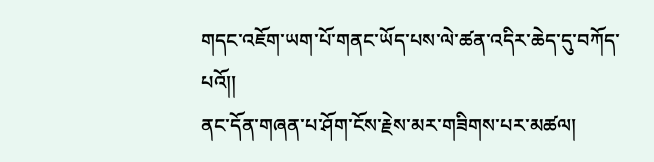གདང་འཇོག་ཡག་པོ་གནང་ཡོད་པས་ལེ་ཚན་འདིར་ཆེད་དུ་བཀོད་པའོ།།
ནང་དོན་གཞན་པ་ཤོག་ངོས་རྗེས་མར་གཟིགས་པར་མཚལ།